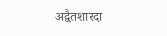अद्वैतशारदा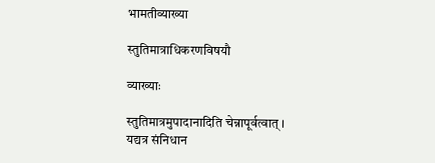भामतीव्याख्या

स्तुतिमात्राधिकरणविषयौ

व्याख्याः

स्तुतिमात्रमुपादानादिति चेन्नापूर्वत्वात् ।
यद्यत्र संनिधान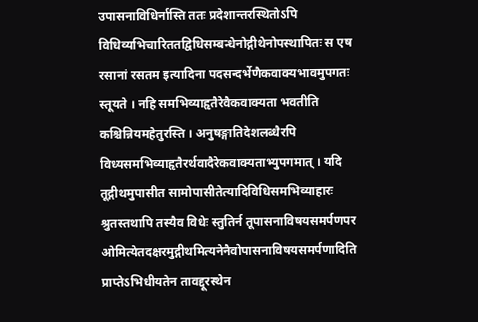उपासनाविधिर्नास्ति ततः प्रदेशान्तरस्थितोऽपि विधिव्यभिचारिततद्विधिसम्बन्धेनोद्गीथेनोपस्थापितः स एष रसानां रसतम इत्यादिना पदसन्दर्भेणैकवाक्यभावमुपगतः स्तूयते । नहि समभिव्याहृतैरेवैकवाक्यता भवतीति कश्चिन्नियमहेतुरस्ति । अनुषङ्गातिदेशलब्धैरपि विध्यसमभिव्याहृतैरर्थवादैरेकवाक्यताभ्युपगमात् । यदि तूद्गीथमुपासीत सामोपासीतेत्यादिविधिसमभिव्याहारः श्रुतस्तथापि तस्यैव विधेः स्तुतिर्न तूपासनाविषयसमर्पणपर ओमित्येतदक्षरमुद्गीथमित्यनेनैवोपासनाविषयसमर्पणादिति प्राप्तेऽभिधीयतेन तावद्दूरस्थेन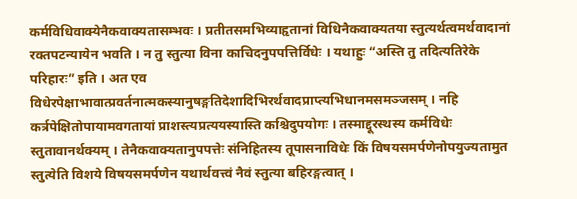कर्मविधिवाक्येनैकवाक्यतासम्भवः । प्रतीतसमभिव्याहृतानां विधिनैकवाक्यतया स्तुत्यर्थत्वमर्थवादानां रक्तपटन्यायेन भवति । न तु स्तुत्या विना काचिदनुपपत्तिर्विधेः । यथाहुः “अस्ति तु तदित्यतिरेके परिहारः” इति । अत एव विधेरपेक्षाभावात्प्रवर्तनात्मकस्यानुषङ्गतिदेशादिभिरर्थवादप्राप्त्यभिधानमसमञ्जसम् । नहि कर्त्रपेक्षितोपायामवगतायां प्राशस्त्यप्रत्ययस्यास्ति कश्चिदुपयोगः । तस्माद्दूरस्थस्य कर्मविधेः स्तुतावानर्थक्यम् । तेनैकवाक्यतानुपपत्तेः संनिहितस्य तूपासनाविधेः किं विषयसमर्पणेनोपयुज्यतामुत स्तुत्येति विशये विषयसमर्पणेन यथार्थवत्त्वं नैवं स्तुत्या बहिरङ्गत्वात् ।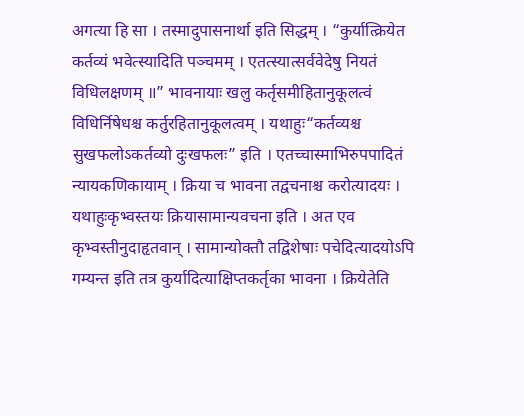अगत्या हि सा । तस्मादुपासनार्था इति सिद्धम् । “कुर्यात्क्रियेत कर्तव्यं भवेत्स्यादिति पञ्चमम् । एतत्स्यात्सर्ववेदेषु नियतं विधिलक्षणम् ॥” भावनायाः खलु कर्तृसमीहितानुकूलत्वं विधिर्निषेधश्च कर्तुरहितानुकूलत्वम् । यथाहुः“कर्तव्यश्च सुखफलोऽकर्तव्यो दुःखफलः” इति । एतच्चास्माभिरुपपादितं न्यायकणिकायाम् । क्रिया च भावना तद्वचनाश्च करोत्यादयः । यथाहुःकृभ्वस्तयः क्रियासामान्यवचना इति । अत एव कृभ्वस्तीनुदाहृतवान् । सामान्योक्तौ तद्विशेषाः पचेदित्यादयोऽपि गम्यन्त इति तत्र कुर्यादित्याक्षिप्तकर्तृका भावना । क्रियेतेति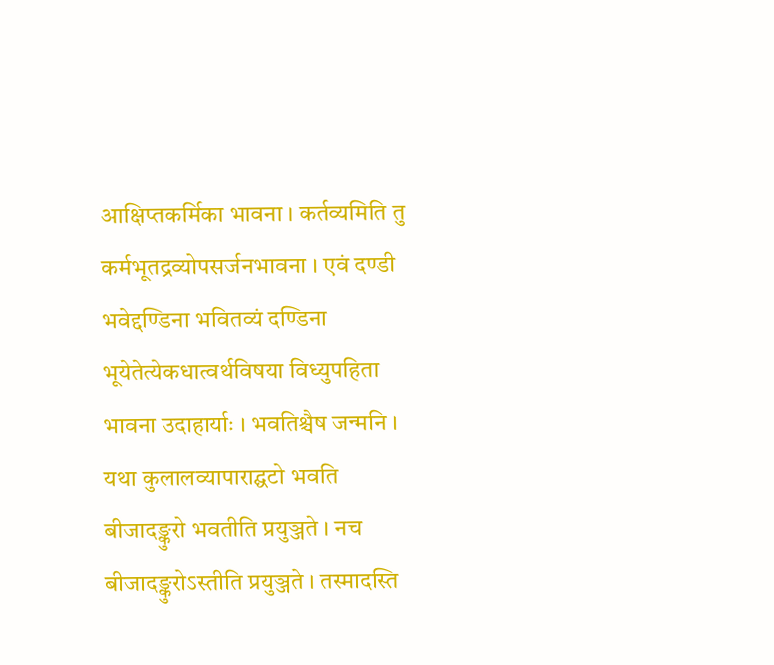आक्षिप्तकर्मिका भावना । कर्तव्यमिति तु कर्मभूतद्रव्योपसर्जनभावना । एवं दण्डी भवेद्दण्डिना भवितव्यं दण्डिना भूयेतेत्येकधात्वर्थविषया विध्युपहिता भावना उदाहार्याः । भवतिश्चैष जन्मनि । यथा कुलालव्यापाराद्घटो भवति बीजादङ्कुरो भवतीति प्रयुञ्जते । नच बीजादङ्कुरोऽस्तीति प्रयुञ्जते । तस्मादस्ति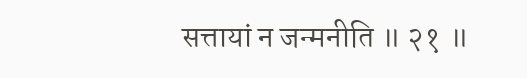सत्तायां न जन्मनीति ॥ २१ ॥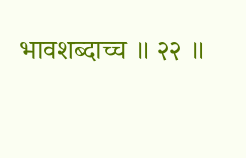भावशब्दाच्च ॥ २२ ॥